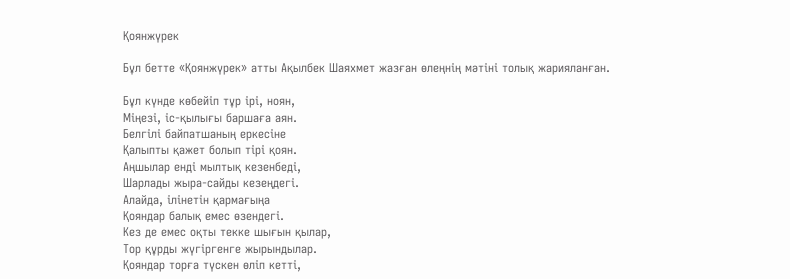Қоянжүрек

Бұл бетте «Қоянжүрек» атты Ақылбек Шаяхмет жазған өлеңнің мәтіні толық жарияланған.

Бұл күнде көбейіп тұр ірі, ноян,
Міңезі, іс-қылығы баршаға аян.
Белгілі байпатшаның еркесіне
Қалыпты қажет болып тірі қоян.
Аңшылар енді мылтық кезенбеді,
Шарлады жыра-сайды кезеңдегі.
Алайда, ілінетін қармағыңа
Қояндар балық емес өзендегі.
Кез де емес оқты текке шығын қылар,
Тор құрды жүгіргенге жырындылар.
Қояндар торға түскен өліп кетті,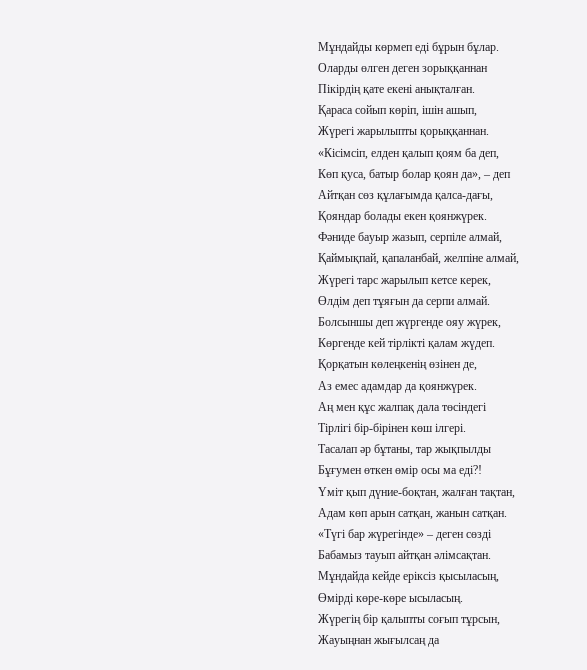Мұндайды көрмеп еді бұрын бұлар.
Оларды өлген деген зорыққаннан
Пікірдің қате екені анықталған.
Қараса сойып көріп, ішін ашып,
Жүрегі жарылыпты қорыққаннан.
«Кісімсіп, елден қалып қоям ба деп,
Көп қуса, батыр болар қоян да», – деп
Айтқан сөз құлағымда қалса-дағы,
Қояндар болады екен қоянжүрек.
Фәниде бауыр жазып, серпіле алмай,
Қаймықпай, қапаланбай, желпіне алмай,
Жүрегі тарс жарылып кетсе керек,
Өлдім деп тұяғын да серпи алмай.
Болсыншы деп жүргенде ояу жүрек,
Көргенде кей тірлікті қалам жүдеп.
Қорқатын көлеңкенің өзінен де,
Аз емес адамдар да қоянжүрек.
Аң мен құс жалпақ дала төсіндегі
Тірлігі бір-бірінен көш ілгері.
Тасалап әр бұтаны, тар жықпылды
Бұғумен өткен өмір осы ма еді?!
Үміт қып дүние-боқтан, жалған тақтан,
Адам көп арын сатқан, жанын сатқан.
«Түгі бар жүрегінде» – деген сөзді
Бабамыз тауып айтқан әлімсақтан.
Мұндайда кейде еріксіз қысыласың,
Өмірді көре-көре ысыласың.
Жүрегің бір қалыпты соғып тұрсын,
Жауыңнан жығылсаң да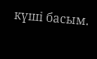күші басым.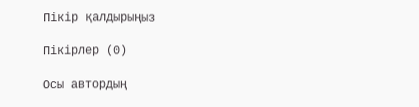Пікір қалдырыңыз

Пікірлер (0)

Осы автордың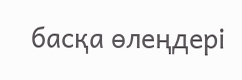басқа өлеңдері